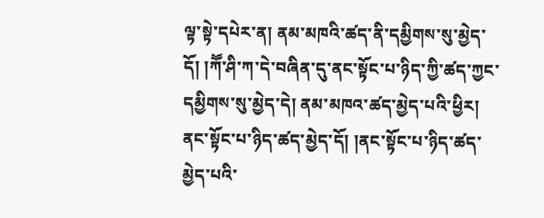ལྟ་སྟེ་དཔེར་ན། ནམ་མཁའི་ཚད་ནི་དམྱིགས་སུ་མྱེད་དོ། །ཀཽ་ཤི་ཀ་དེ་བཞིན་དུ་ནང་སྟོང་པ་ཉིད་ཀྱི་ཚད་ཀྱང་དམྱིགས་སུ་མྱེད་དེ། ནམ་མཁའ་ཚད་མྱེད་པའི་ཕྱིར། ནང་སྟོང་པ་ཉིད་ཚད་མྱེད་དོ། །ནང་སྟོང་པ་ཉིད་ཚད་མྱེད་པའི་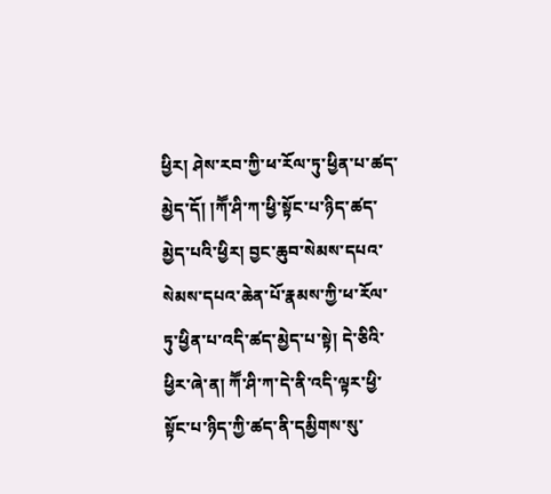ཕྱིར། ཤེས་རབ་ཀྱི་ཕ་རོལ་ཏུ་ཕྱིན་པ་ཚད་མྱེད་དོ། །ཀཽ་ཤི་ཀ་ཕྱི་སྟོང་པ་ཉིད་ཚད་མྱེད་པའི་ཕྱིར། བྱང་ཆུབ་སེམས་དཔའ་སེམས་དཔའ་ཆེན་པོ་རྣམས་ཀྱི་ཕ་རོལ་ཏུ་ཕྱིན་པ་འདི་ཚད་མྱེད་པ་སྟེ། དེ་ཅིའི་ཕྱིར་ཞེ་ན། ཀཽ་ཤི་ཀ་དེ་ནི་འདི་ལྟར་ཕྱི་སྟོང་པ་ཉིད་ཀྱི་ཚད་ནི་དམྱིགས་སུ་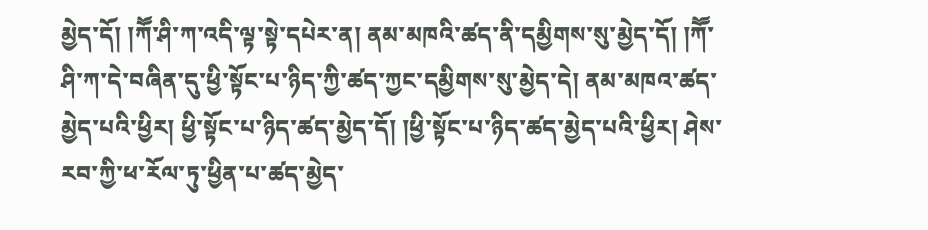མྱེད་དོ། །ཀཽ་ཤི་ཀ་འདི་ལྟ་སྟེ་དཔེར་ན། ནམ་མཁའི་ཚད་ནི་དམྱིགས་སུ་མྱེད་དོ། །ཀཽ་ཤི་ཀ་དེ་བཞིན་དུ་ཕྱི་སྟོང་པ་ཉིད་ཀྱི་ཚད་ཀྱང་དམྱིགས་སུ་མྱེད་དེ། ནམ་མཁའ་ཚད་མྱེད་པའི་ཕྱིར། ཕྱི་སྟོང་པ་ཉིད་ཚད་མྱེད་དོ། །ཕྱི་སྟོང་པ་ཉིད་ཚད་མྱེད་པའི་ཕྱིར། ཤེས་རབ་ཀྱི་ཕ་རོལ་ཏུ་ཕྱིན་པ་ཚད་མྱེད་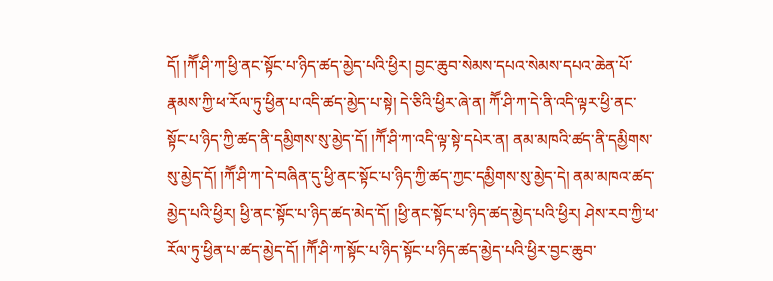དོ། །ཀཽ་ཤི་ཀ་ཕྱི་ནང་སྟོང་པ་ཉིད་ཚད་མྱེད་པའི་ཕྱིར། བྱང་ཆུབ་སེམས་དཔའ་སེམས་དཔའ་ཆེན་པོ་རྣམས་ཀྱི་ཕ་རོལ་ཏུ་ཕྱིན་པ་འདི་ཚད་མྱེད་པ་སྟེ། དེ་ཅིའི་ཕྱིར་ཞེ་ན། ཀཽ་ཤི་ཀ་དེ་ནི་འདི་ལྟར་ཕྱི་ནང་སྟོང་པ་ཉིད་ཀྱི་ཚད་ནི་དམྱིགས་སུ་མྱེད་དོ། །ཀཽ་ཤི་ཀ་འདི་ལྟ་སྟེ་དཔེར་ན། ནམ་མཁའི་ཚད་ནི་དམྱིགས་སུ་མྱེད་དོ། །ཀཽ་ཤི་ཀ་དེ་བཞིན་དུ་ཕྱི་ནང་སྟོང་པ་ཉིད་ཀྱི་ཚད་ཀྱང་དམྱིགས་སུ་མྱེད་དེ། ནམ་མཁའ་ཚད་མྱེད་པའི་ཕྱིར། ཕྱི་ནང་སྟོང་པ་ཉིད་ཚད་མེད་དོ། །ཕྱི་ནང་སྟོང་པ་ཉིད་ཚད་མྱེད་པའི་ཕྱིར། ཤེས་རབ་ཀྱི་ཕ་རོལ་ཏུ་ཕྱིན་པ་ཚད་མྱེད་དོ། །ཀཽ་ཤི་ཀ་སྟོང་པ་ཉིད་སྟོང་པ་ཉིད་ཚད་མྱེད་པའི་ཕྱིར་བྱང་ཆུབ་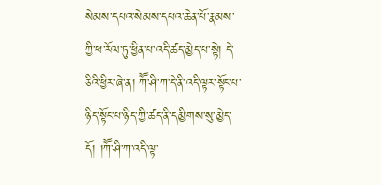སེམས་དཔའ་སེམས་དཔའ་ཆེན་པོ་རྣམས་ཀྱི་ཕ་རོལ་ཏུ་ཕྱིན་པ་འདི་ཚད་མྱེད་པ་སྟེ། དེ་ཅིའི་ཕྱིར་ཞེ་ན། ཀཽ་ཤི་ཀ་དེ་ནི་འདི་ལྟར་སྟོང་པ་ཉིད་སྟོང་པ་ཉིད་ཀྱི་ཚད་ནི་དམྱིགས་སུ་མྱེད་དོ། །ཀཽ་ཤི་ཀ་འདི་ལྟ་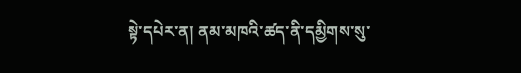སྟེ་དཔེར་ན། ནམ་མཁའི་ཚད་ནི་དམྱིགས་སུ་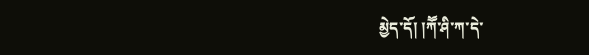མྱེད་དོ། །ཀཽ་ཤི་ཀ་དེ་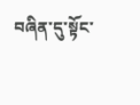བཞིན་དུ་སྟོང་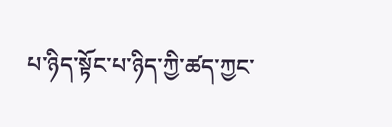པ་ཉིད་སྟོང་པ་ཉིད་ཀྱི་ཚད་ཀྱང་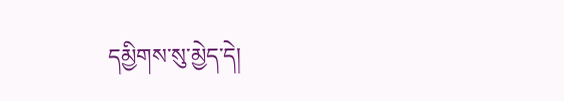དམྱིགས་སུ་མྱེད་དེ།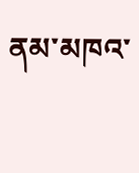ནམ་མཁའ་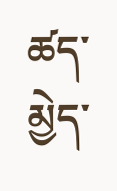ཚད་མྱེད་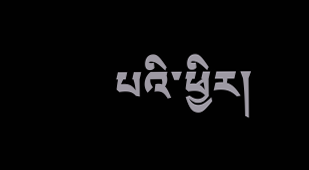པའི་ཕྱིར།